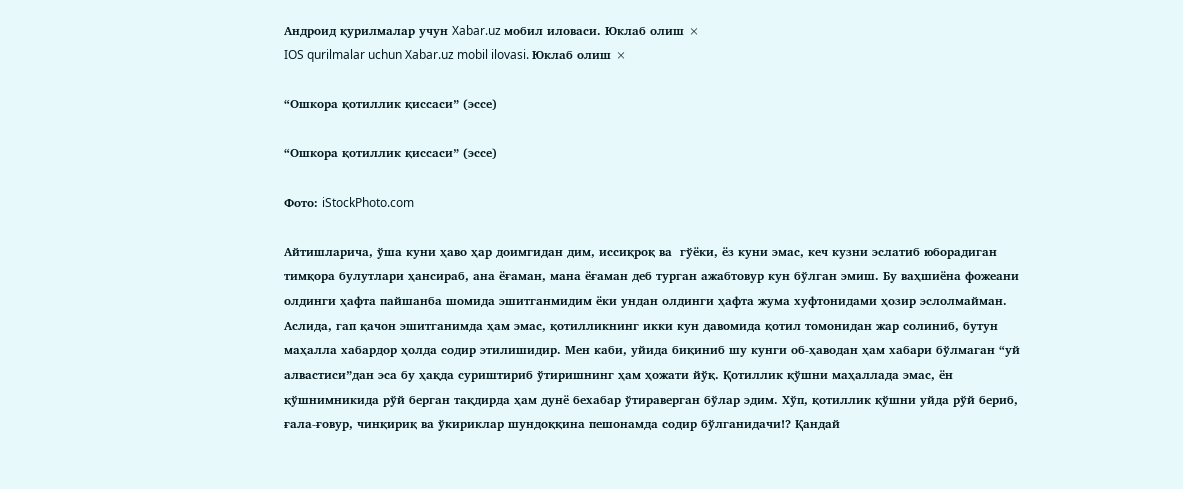Андроид қурилмалар учун Xabar.uz мобил иловаси. Юклаб олиш ×
IOS qurilmalar uchun Xabar.uz mobil ilovasi. Юклаб олиш ×

“Ошкора қотиллик қиссаси” (эссе)

“Ошкора қотиллик қиссаси” (эссе)

Фото: iStockPhoto.com

Айтишларича, ўша куни ҳаво ҳар доимгидан дим, иссиқроқ ва  гўёки, ёз куни эмас, кеч кузни эслатиб юборадиган тимқора булутлари ҳансираб, ана ёғаман, мана ёғаман деб турган ажабтовур кун бўлган эмиш. Бу ваҳшиёна фожеани олдинги ҳафта пайшанба шомида эшитганмидим ёки ундан олдинги ҳафта жума хуфтонидами ҳозир эслолмайман. Аслида, гап қачон эшитганимда ҳам эмас, қотилликнинг икки кун давомида қотил томонидан жар солиниб, бутун маҳалла хабардор ҳолда содир этилишидир. Мен каби, уйида биқиниб шу кунги об-ҳаводан ҳам хабари бўлмаган “уй алвастиси”дан эса бу ҳақда суриштириб ўтиришнинг ҳам ҳожати йўқ. Қотиллик қўшни маҳаллада эмас, ён қўшнимникида рўй берган тақдирда ҳам дунё бехабар ўтираверган бўлар эдим. Хўп, қотиллик қўшни уйда рўй бериб, ғала-ғовур, чинқириқ ва ўкириклар шундоққина пешонамда содир бўлганидачи!? Қандай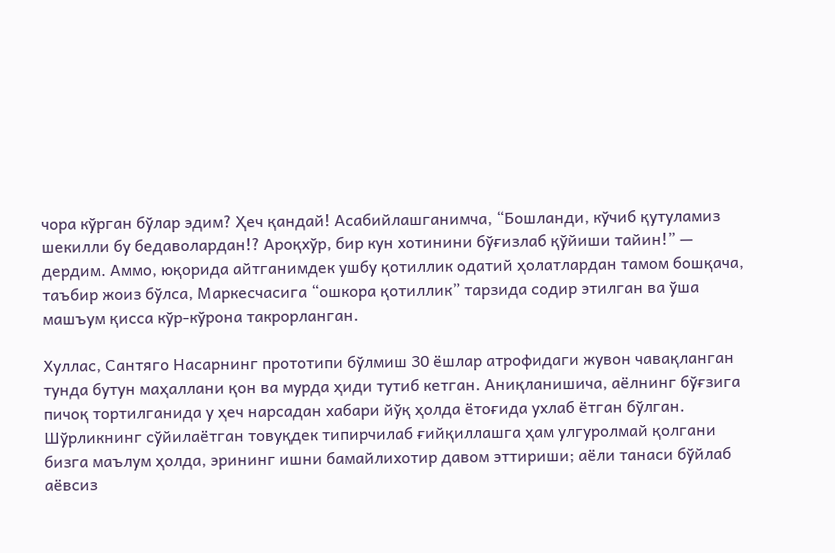чора кўрган бўлар эдим? Ҳеч қандай! Асабийлашганимча, “Бошланди, кўчиб қутуламиз шекилли бу бедаволардан!? Ароқхўр, бир кун хотинини бўғизлаб қўйиши тайин!” — дердим. Аммо, юқорида айтганимдек ушбу қотиллик одатий ҳолатлардан тамом бошқача, таъбир жоиз бўлса, Маркесчасига “ошкора қотиллик” тарзида содир этилган ва ўша машъум қисса кўр-кўрона такрорланган.

Хуллас, Сантяго Насарнинг прототипи бўлмиш 30 ёшлар атрофидаги жувон чавақланган тунда бутун маҳаллани қон ва мурда ҳиди тутиб кетган. Аниқланишича, аёлнинг бўғзига пичоқ тортилганида у ҳеч нарсадан хабари йўқ ҳолда ётоғида ухлаб ётган бўлган. Шўрликнинг сўйилаётган товуқдек типирчилаб ғийқиллашга ҳам улгуролмай қолгани бизга маълум ҳолда, эрининг ишни бамайлихотир давом эттириши; аёли танаси бўйлаб аёвсиз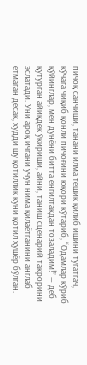пичоқ санчиши, танани илма тешик қилиб ишини тугатгач, кўчага чиқиб қонли пичоғини юқори кўтариб, “Одамлар кўриб қўйинглар, мен дунёни битта енгилтакдан тозаладим!” — деб қутурган айиқдек ўкириши, айни, таниш сценарий такрорини эслатади. Уни ароқ ичгани учун нима қилаётганини англаб етмаган десак, худди шу қотиллик куни қотил ҳушёр бўлган.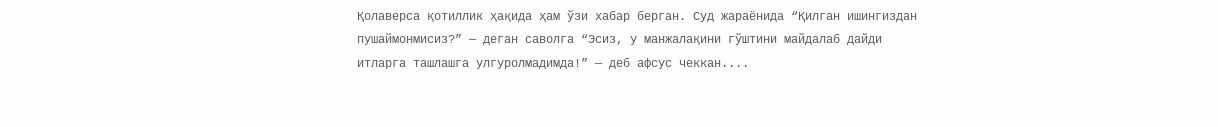Қолаверса қотиллик ҳақида ҳам ўзи хабар берган. Суд жараёнида “Қилган ишингиздан пушаймонмисиз?” — деган саволга “Эсиз, у манжалақини гўштини майдалаб дайди итларга ташлашга улгуролмадимда!” — деб афсус чеккан....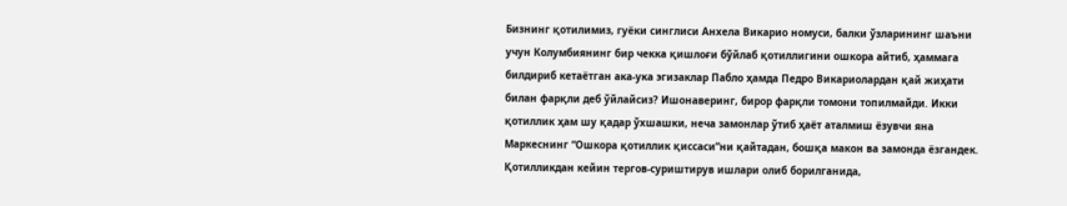Бизнинг қотилимиз, гуёки синглиси Анхела Викарио номуси, балки ўзларининг шаъни учун Колумбиянинг бир чекка қишлоғи бўйлаб қотиллигини ошкора айтиб, ҳаммага билдириб кетаётган ака-ука эгизаклар Пабло ҳамда Педро Викариолардан қай жиҳати билан фарқли деб ўйлайсиз? Ишонаверинг, бирор фарқли томони топилмайди. Икки қотиллик ҳам шу қадар ўхшашки, неча замонлар ўтиб ҳаёт аталмиш ёзувчи яна Маркеснинг “Ошкора қотиллик қиссаси”ни қайтадан, бошқа макон ва замонда ёзгандек. Қотилликдан кейин тергов-суриштирув ишлари олиб борилганида,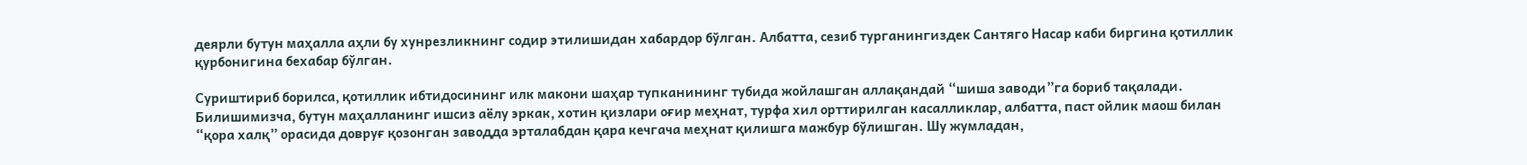деярли бутун маҳалла аҳли бу хунрезликнинг содир этилишидан хабардор бўлган. Албатта, сезиб турганингиздек Сантяго Насар каби биргина қотиллик қурбонигина бехабар бўлган.

Суриштириб борилса, қотиллик ибтидосининг илк макони шаҳар тупканининг тубида жойлашган аллақандай “шиша заводи”га бориб тақалади. Билишимизча, бутун маҳалланинг ишсиз аёлу эркак, хотин қизлари оғир меҳнат, турфа хил орттирилган касалликлар, албатта, паст ойлик маош билан “қора халқ” орасида довруғ қозонган заводда эрталабдан қара кечгача меҳнат қилишга мажбур бўлишган. Шу жумладан,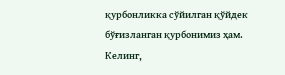қурбонликка сўйилган қўйдек бўғизланган қурбонимиз ҳам. Келинг,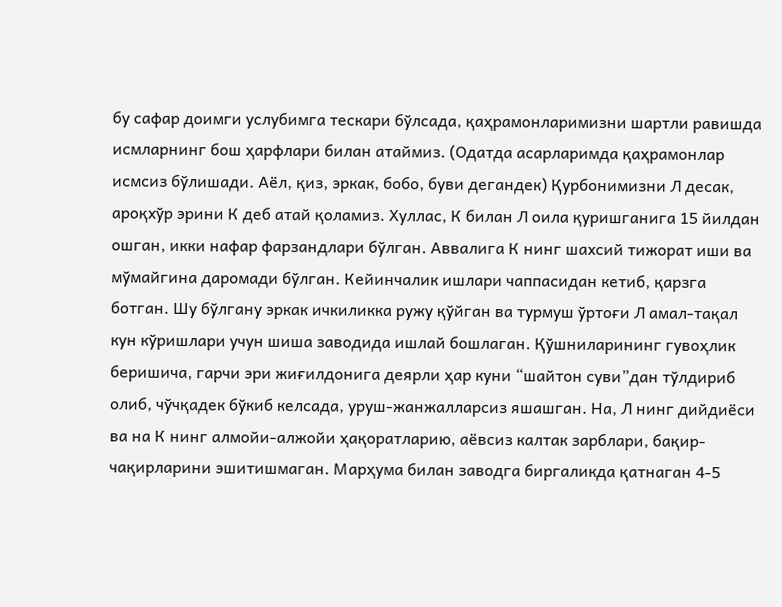бу сафар доимги услубимга тескари бўлсада, қаҳрамонларимизни шартли равишда исмларнинг бош ҳарфлари билан атаймиз. (Одатда асарларимда қаҳрамонлар исмсиз бўлишади. Аёл, қиз, эркак, бобо, буви дегандек) Қурбонимизни Л десак, ароқхўр эрини К деб атай қоламиз. Хуллас, К билан Л оила қуришганига 15 йилдан ошган, икки нафар фарзандлари бўлган. Аввалига К нинг шахсий тижорат иши ва мўмайгина даромади бўлган. Кейинчалик ишлари чаппасидан кетиб, қарзга ботган. Шу бўлгану эркак ичкиликка ружу қўйган ва турмуш ўртоғи Л амал-тақал кун кўришлари учун шиша заводида ишлай бошлаган. Қўшниларининг гувоҳлик беришича, гарчи эри жиғилдонига деярли ҳар куни “шайтон суви”дан тўлдириб олиб, чўчқадек бўкиб келсада, уруш-жанжалларсиз яшашган. На, Л нинг дийдиёси ва на К нинг алмойи-алжойи ҳақоратларию, аёвсиз калтак зарблари, бақир-чақирларини эшитишмаган. Марҳума билан заводга биргаликда қатнаган 4-5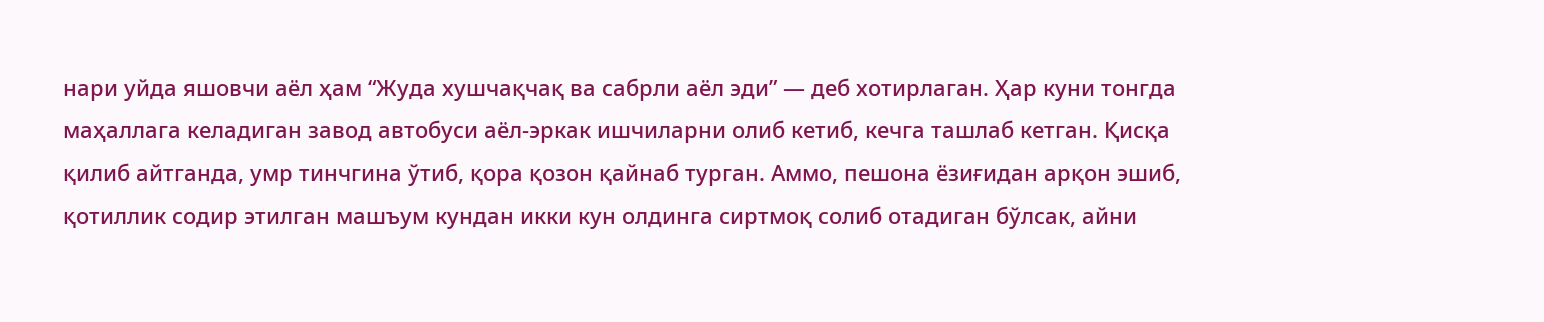нари уйда яшовчи аёл ҳам “Жуда хушчақчақ ва сабрли аёл эди” — деб хотирлаган. Ҳар куни тонгда маҳаллага келадиган завод автобуси аёл-эркак ишчиларни олиб кетиб, кечга ташлаб кетган. Қисқа қилиб айтганда, умр тинчгина ўтиб, қора қозон қайнаб турган. Аммо, пешона ёзиғидан арқон эшиб, қотиллик содир этилган машъум кундан икки кун олдинга сиртмоқ солиб отадиган бўлсак, айни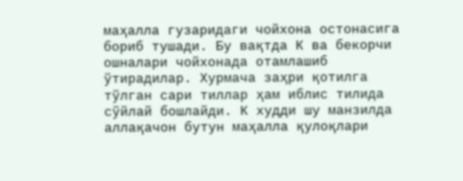маҳалла гузаридаги чойхона остонасига бориб тушади. Бу вақтда К ва бекорчи ошналари чойхонада отамлашиб ўтирадилар. Хурмача заҳри қотилга тўлган сари тиллар ҳам иблис тилида сўйлай бошлайди. К худди шу манзилда аллақачон бутун маҳалла қулоқлари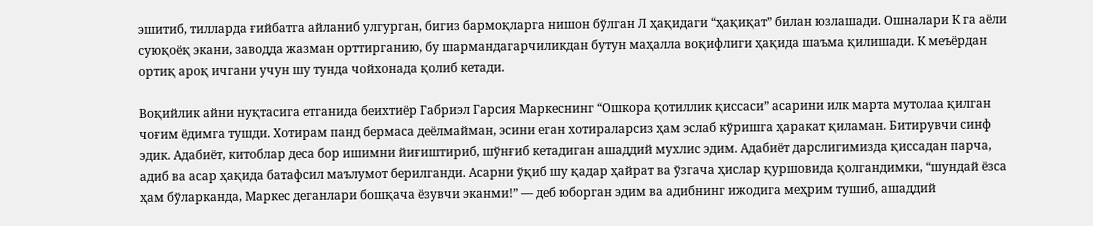эшитиб, тилларда ғийбатга айланиб улгурган, бигиз бармоқларга нишон бўлган Л ҳақидаги “ҳақиқат” билан юзлашади. Ошналари К га аёли суюқоёқ экани, заводда жазман орттирганию, бу шармандагарчиликдан бутун маҳалла воқифлиги ҳақида шаъма қилишади. К меъёрдан ортиқ ароқ ичгани учун шу тунда чойхонада қолиб кетади.

Воқийлик айни нуқтасига етганида беихтиёр Габриэл Гарсия Маркеснинг “Ошкора қотиллик қиссаси” асарини илк марта мутолаа қилган чоғим ёдимга тушди. Хотирам панд бермаса деёлмайман, эсини еган хотираларсиз ҳам эслаб кўришга ҳаракат қиламан. Битирувчи синф эдик. Адабиёт, китоблар деса бор ишимни йиғиштириб, шўнғиб кетадиган ашаддий мухлис эдим. Адабиёт дарслигимизда қиссадан парча, адиб ва асар ҳақида батафсил маълумот берилганди. Асарни ўқиб шу қадар ҳайрат ва ўзгача ҳислар қуршовида қолгандимки, “шундай ёзса ҳам бўларканда, Маркес деганлари бошқача ёзувчи эканми!” — деб юборган эдим ва адибнинг ижодига меҳрим тушиб, ашаддий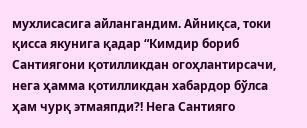мухлисасига айлангандим. Айниқса, токи қисса якунига қадар “Кимдир бориб Сантиягони қотилликдан огоҳлантирсачи, нега ҳамма қотилликдан хабардор бўлса ҳам чурқ этмаяпди?! Нега Сантияго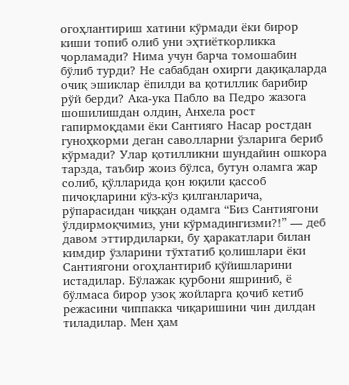огоҳлантириш хатини кўрмади ёки бирор киши топиб олиб уни эҳтиёткорликка чорламади? Нима учун барча томошабин бўлиб турди? Не сабабдан охирги дақиқаларда очиқ эшиклар ёпилди ва қотиллик барибир рўй берди? Ака-ука Пабло ва Педро жазога шошилишдан олдин, Анхела рост гапирмоқдами ёки Сантияго Насар ростдан гуноҳкорми деган саволларни ўзларига бериб кўрмади? Улар қотилликни шундайин ошкора тарзда, таъбир жоиз бўлса, бутун оламга жар солиб, қўлларида қон юқили қассоб пичоқларини кўз-кўз қилганларича, рўпарасидан чиққан одамга “Биз Сантиягони ўлдирмоқчимиз, уни кўрмадингизми?!” — деб давом эттирдиларки, бу ҳаракатлари билан кимдир ўзларини тўхтатиб қолишлари ёки Сантиягони огоҳлантириб қўйишларини истадилар. Бўлажак қурбони яшриниб, ё бўлмаса бирор узоқ жойларга қочиб кетиб режасини чиппакка чиқаришини чин дилдан тиладилар. Мен ҳам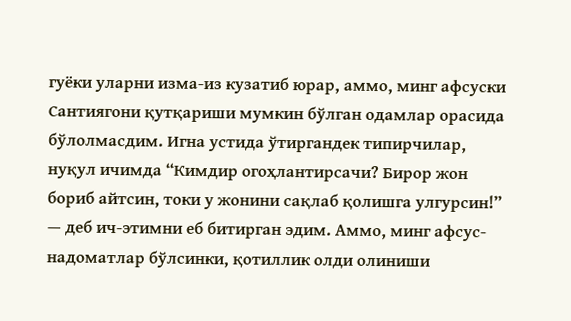гуёки уларни изма-из кузатиб юрар, аммо, минг афсуски Сантиягони қутқариши мумкин бўлган одамлар орасида бўлолмасдим. Игна устида ўтиргандек типирчилар, нуқул ичимда “Кимдир огоҳлантирсачи? Бирор жон бориб айтсин, токи у жонини сақлаб қолишга улгурсин!” — деб ич-этимни еб битирган эдим. Аммо, минг афсус-надоматлар бўлсинки, қотиллик олди олиниши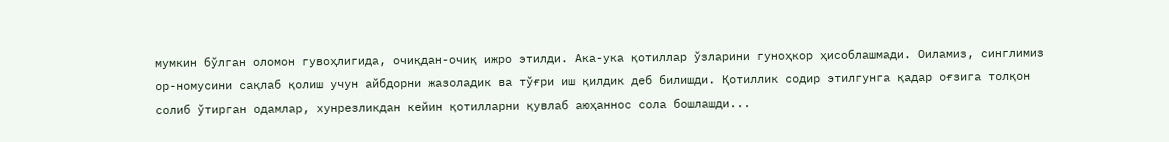мумкин бўлган оломон гувоҳлигида, очиқдан-очиқ ижро этилди. Ака-ука қотиллар ўзларини гуноҳкор ҳисоблашмади. Оиламиз, синглимиз ор-номусини сақлаб қолиш учун айбдорни жазоладик ва тўғри иш қилдик деб билишди. Қотиллик содир этилгунга қадар оғзига толқон солиб ўтирган одамлар, хунрезликдан кейин қотилларни қувлаб аюҳаннос сола бошлашди...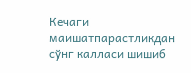Кечаги маишатпарастликдан сўнг калласи шишиб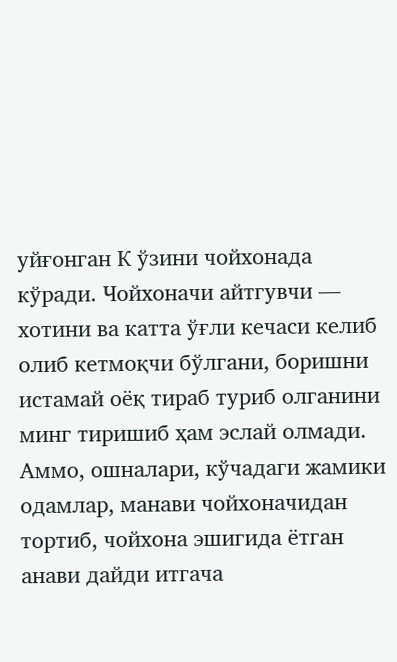уйғонган К ўзини чойхонада кўради. Чойхоначи айтгувчи — хотини ва катта ўғли кечаси келиб олиб кетмоқчи бўлгани, боришни истамай оёқ тираб туриб олганини минг тиришиб ҳам эслай олмади. Аммо, ошналари, кўчадаги жамики одамлар, манави чойхоначидан тортиб, чойхона эшигида ётган анави дайди итгача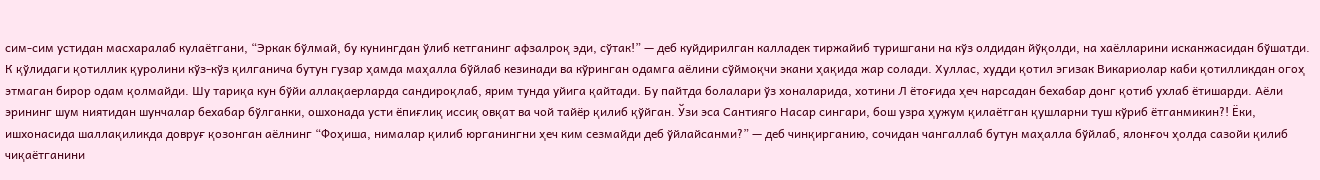сим-сим устидан масхаралаб кулаётгани, “Эркак бўлмай, бу кунингдан ўлиб кетганинг афзалроқ эди, сўтак!” — деб куйдирилган калладек тиржайиб туришгани на кўз олдидан йўқолди, на хаёлларини исканжасидан бўшатди. К қўлидаги қотиллик қуролини кўз-кўз қилганича бутун гузар ҳамда маҳалла бўйлаб кезинади ва кўринган одамга аёлини сўймоқчи экани ҳақида жар солади. Хуллас, худди қотил эгизак Викариолар каби қотилликдан огоҳ этмаган бирор одам қолмайди. Шу тариқа кун бўйи аллақаерларда сандироқлаб, ярим тунда уйига қайтади. Бу пайтда болалари ўз хоналарида, хотини Л ётоғида ҳеч нарсадан бехабар донг қотиб ухлаб ётишарди. Аёли эрининг шум ниятидан шунчалар бехабар бўлганки, ошхонада усти ёпиғлиқ иссиқ овқат ва чой тайёр қилиб қўйган. Ўзи эса Сантияго Насар сингари, бош узра ҳужум қилаётган қушларни туш кўриб ётганмикин?! Ёки, ишхонасида шаллақиликда довруғ қозонган аёлнинг “Фоҳиша, нималар қилиб юрганингни ҳеч ким сезмайди деб ўйлайсанми?” — деб чинқирганию, сочидан чангаллаб бутун маҳалла бўйлаб, ялонғоч ҳолда сазойи қилиб чиқаётганини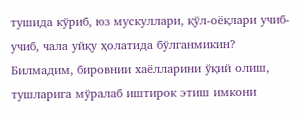тушида кўриб, юз мускуллари, қўл-оёқлари учиб-учиб, чала уйқу ҳолатида бўлганмикин? Билмадим, бировнии хаёлларини ўқий олиш, тушларига мўралаб иштирок этиш имкони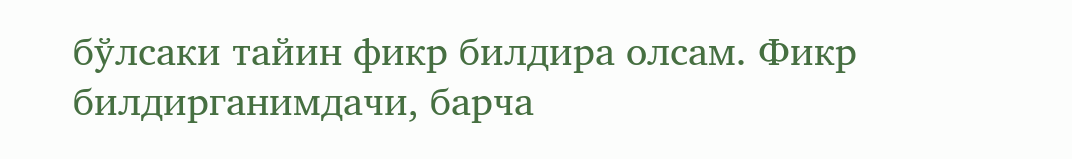бўлсаки тайин фикр билдира олсам. Фикр билдирганимдачи, барча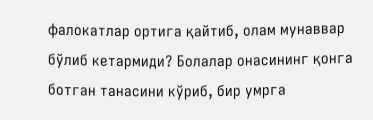фалокатлар ортига қайтиб, олам мунаввар бўлиб кетармиди? Болалар онасининг қонга ботган танасини кўриб, бир умрга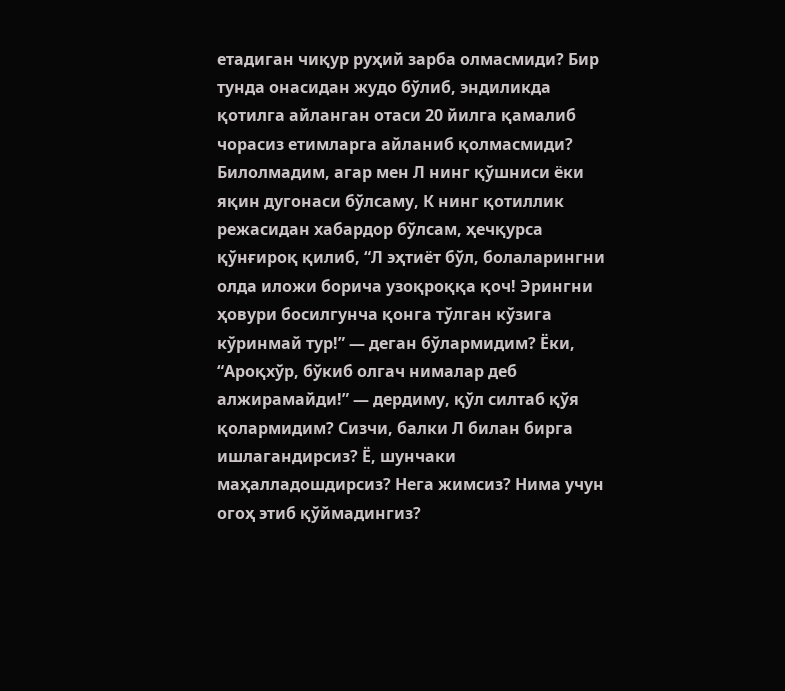етадиган чиқур руҳий зарба олмасмиди? Бир тунда онасидан жудо бўлиб, эндиликда қотилга айланган отаси 20 йилга қамалиб чорасиз етимларга айланиб қолмасмиди? Билолмадим, агар мен Л нинг қўшниси ёки яқин дугонаси бўлсаму, К нинг қотиллик режасидан хабардор бўлсам, ҳечқурса қўнғироқ қилиб, “Л эҳтиёт бўл, болаларингни олда иложи борича узоқроққа қоч! Эрингни ҳовури босилгунча қонга тўлган кўзига кўринмай тур!” — деган бўлармидим? Ёки, “Ароқхўр, бўкиб олгач нималар деб алжирамайди!” — дердиму, қўл силтаб қўя қолармидим? Сизчи, балки Л билан бирга ишлагандирсиз? Ё, шунчаки маҳалладошдирсиз? Нега жимсиз? Нима учун огоҳ этиб қўймадингиз?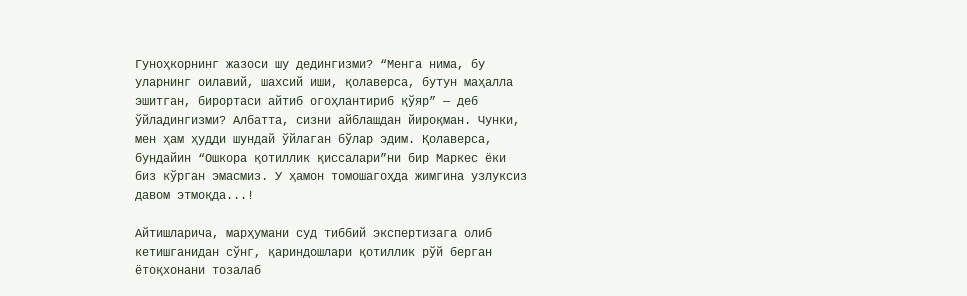Гуноҳкорнинг жазоси шу дедингизми? “Менга нима, бу уларнинг оилавий, шахсий иши, қолаверса, бутун маҳалла эшитган, бирортаси айтиб огоҳлантириб қўяр” — деб ўйладингизми? Албатта, сизни айблашдан йироқман. Чунки, мен ҳам ҳудди шундай ўйлаган бўлар эдим. Қолаверса, бундайин “Ошкора қотиллик қиссалари”ни бир Маркес ёки биз кўрган эмасмиз. У ҳамон томошагоҳда жимгина узлуксиз  давом этмоқда...!

Айтишларича, марҳумани суд тиббий экспертизага олиб кетишганидан сўнг, қариндошлари қотиллик рўй берган ётоқхонани тозалаб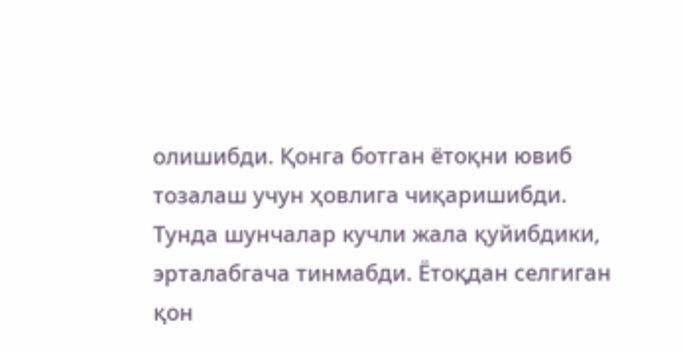олишибди. Қонга ботган ётоқни ювиб тозалаш учун ҳовлига чиқаришибди. Тунда шунчалар кучли жала қуйибдики, эрталабгача тинмабди. Ётоқдан селгиган қон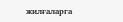жилғаларга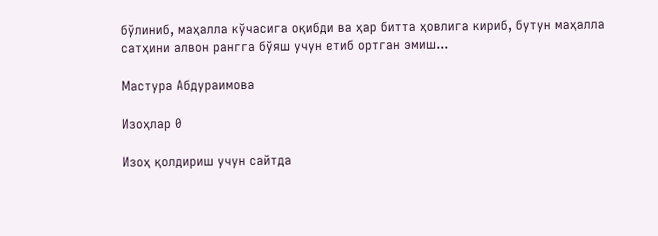бўлиниб, маҳалла кўчасига оқибди ва ҳар битта ҳовлига кириб, бутун маҳалла сатҳини алвон рангга бўяш учун етиб ортган эмиш...

Мастура Абдураимова

Изоҳлар 0

Изоҳ қолдириш учун сайтда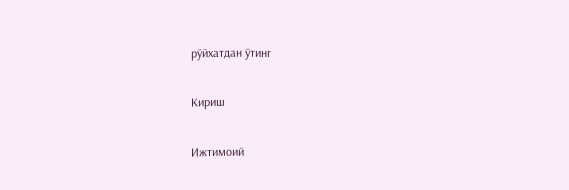рўйхатдан ўтинг

Кириш

Ижтимоий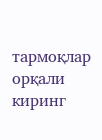тармоқлар орқали киринг